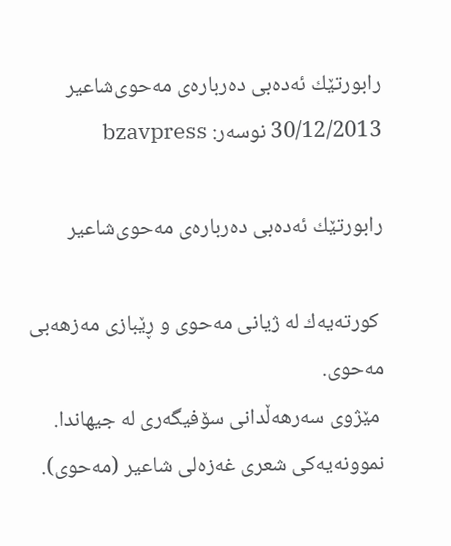رابورتێك ئەدەبی ده‌رباره‌ی‌ مه‌حوی‌شاعیر
30/12/2013 نوسەر: bzavpress

رابورتێك ئەدەبی ده‌رباره‌ی‌ مه‌حوی‌شاعیر

 كورته‌یه‌ك له‌ ژیانی‌ مه‌حوی و ڕێبازی‌ مه‌زهه‌بی مه‌حوی‌.
 مێژوی سه‌رهه‌ڵدانی‌ سۆفیگه‌ری‌ له‌ جیهاندا.
نموونه‌یه‌كی‌ شعری‌ غه‌زه‌لی شاعیر (مه‌حوی‌).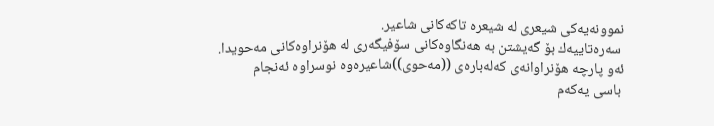نموونه‌یه‌كی‌ شیعری‌ له‌ شیعره‌ تاكه‌كانی‌ شاعیر.
 سه‌ره‌تاییه‌ك بۆ گه‌یشتن به‌ هه‌نگاوه‌كانی‌ سۆفیگه‌ری‌ له‌ هۆنراوه‌كانی‌ مه‌حویدا.
ئه‌و پارچه‌ هۆنراوانه‌ی‌ كه‌له‌باره‌ی‌ ((مه‌حوی‌))شاعیره‌وه‌ نوسراوه‌ ئه‌نجام
 باسی یه‌كه‌م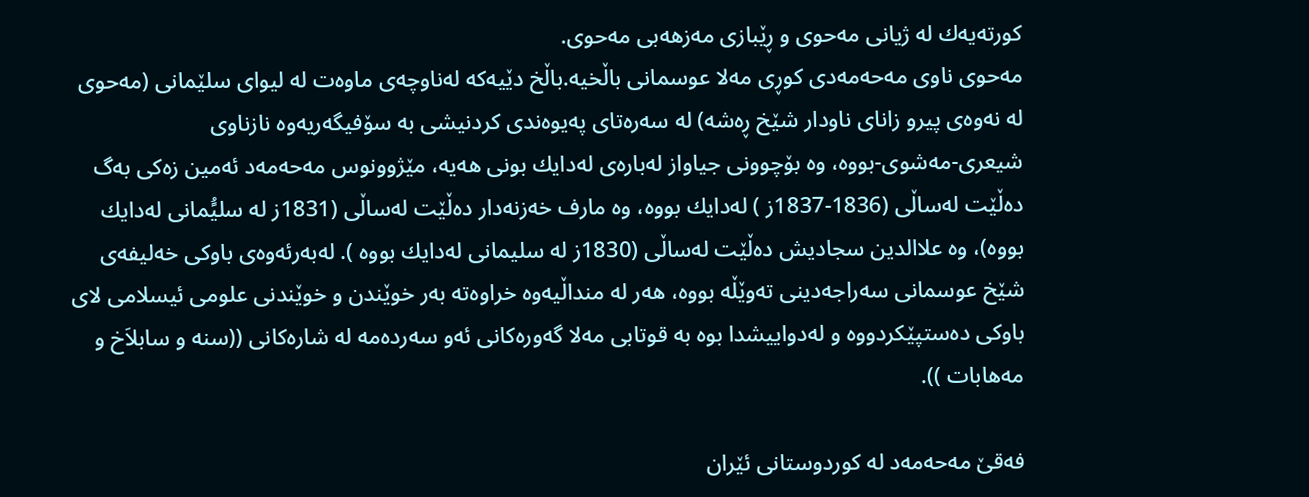كورته‌یه‌ك له‌ ژیانی‌ مه‌حوی و ڕێبازی‌ مه‌زهه‌بی مه‌حوی‌.
مه‌حوی‌ ناوی‌ مه‌حه‌مه‌دی‌ كوڕی مه‌لا عوسمانی‌ باڵخیه‌.باڵخ دێیه‌كه‌ له‌ناوچه‌ی‌ ماوه‌ت له‌ لیوای‌ سلێمانی‌ (مه‌حوی‌ له‌ نه‌وه‌ی‌ پیرو زانای‌ ناودار شێخ ڕه‌شه‌) له‌ سه‌ره‌تای په‌یوه‌ندی‌ كردنیشی‌ به‌ سۆفیگه‌ریه‌وه‌ نازناوی‌ شیعری‌-مه‌شوی‌-بووه‌، وه‌ بۆچوونی‌ جیاواز له‌باره‌ی‌ له‌دایك بونی‌ هه‌یه‌، مێژوونوس مه‌حه‌مه‌د ئه‌مین زه‌كی‌ به‌گ ده‌ڵێت له‌ساڵی (1836-1837ز ) له‌دایك بووه‌، وه‌ مارف خه‌زنه‌دار ده‌ڵێت له‌ساڵی‌ (1831ز له‌ سلیًُمانی‌ له‌دایك بووه‌)، وه‌ علاالدین سجادیش ده‌ڵێت له‌ساڵی (1830ز له‌ سلیمانی‌ له‌دایك بووه‌ ). له‌به‌رئه‌وه‌ی‌ باوكی‌ خه‌لیفه‌ی‌ شێخ عوسمانی‌ سه‌راجه‌دینی‌ ته‌وێڵه‌ بووه‌، هه‌ر له‌ منداڵیه‌وه‌ خراوه‌ته‌ به‌ر خوێندن و خوێندنی‌ علومی‌ ئیسلامی‌ لای باوكی‌ ده‌ستپێكردووه‌ ‌و له‌دواییشدا بوه‌ به‌ قوتابی‌ مه‌لا گه‌وره‌كانی‌ ئه‌و سه‌رده‌مه‌ له‌ شاره‌كانی‌ ((سنه‌ و سابلاَخ و مه‌هابات )).

فه‌قێ مه‌حه‌مه‌د له‌ كوردوستانی‌ ئێران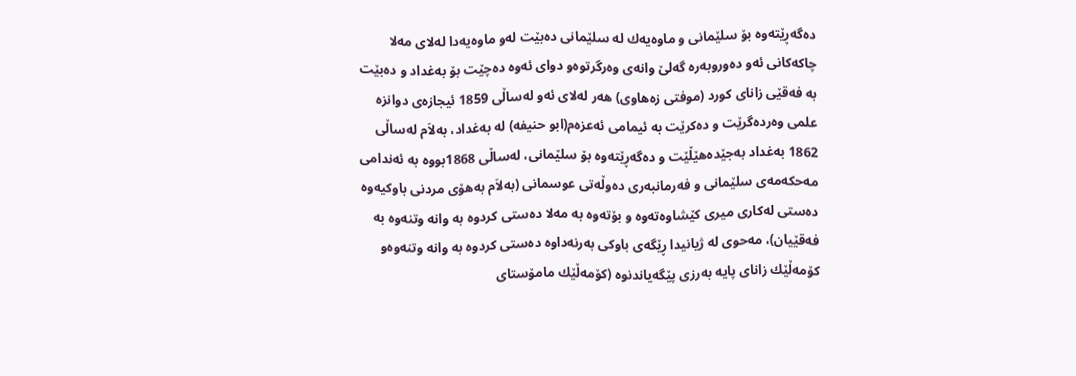ده‌گه‌ڕێته‌وه‌ بۆ سلێمانی‌ و ماوه‌یه‌ك له‌ سلێمانی‌ ده‌بێت له‌و ماوه‌یه‌دا له‌لای‌ مه‌لا چاكه‌كانی‌ ئه‌و ده‌وروبه‌ره‌ گه‌لێ وانه‌ی‌ وه‌رگرتوه‌و دوای‌ ئه‌وه‌ ده‌چێت بۆ به‌غداد و ده‌بێت به‌ فه‌قێی زانای كورد (موفتی‌ زه‌هاوی‌) هه‌ر له‌لای ئه‌و له‌ساڵی 1859 ئیجازه‌ی‌ دوانزه‌ علمی‌ وه‌رده‌گرێت و ده‌كرێت به‌ ئیمامی‌ ئه‌عزه‌م(ابو حنیفه‌) له‌ به‌غداد، به‌لاَم له‌ساڵی 1862 به‌غداد به‌جێده‌هێڵێت و ده‌گه‌ڕێته‌وه‌ بۆ سلێمانی‌، له‌ساڵی‌ 1868بووه‌ به‌ ئه‌ندامی‌ مه‌حكه‌مه‌ی‌ سلێمانی‌ و فه‌رمانبه‌ری‌ ده‌وڵه‌تی‌ عوسمانی‌ (به‌لاَم به‌هۆی‌ مردنی‌ باوكیه‌وه‌ ده‌ستی‌ له‌كاری‌ میری‌ كێشاوه‌ته‌وه‌ ‌و بۆته‌وه‌ به‌ مه‌لا ده‌ستی‌ كردوه‌ به‌ وانه‌ وتنه‌وه‌ به‌ فه‌قێیان)، مه‌حوی‌ له‌ ژیانیدا ڕێگه‌ی‌ باوكی‌ به‌رنه‌داوه‌ ده‌ستی‌ كردوه‌ به‌ وانه‌ وتنه‌وه‌و كۆمه‌ڵێك زانای‌ پایه‌ به‌رزی‌ پێگه‌یاندنوه‌ (كۆمه‌ڵێك مامۆستای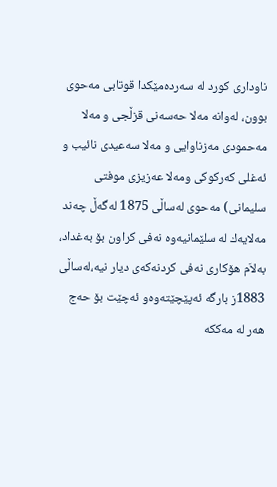ناوداری‌ كورد له‌ سه‌رده‌مێكدا قوتابی مه‌حوی‌ بوون، له‌وانه‌ مه‌لا حه‌سه‌نی‌ قزڵجی‌ و مه‌لا مه‌حمودی مه‌زناوایی و مه‌لا سه‌عیدی‌ نائیب ‌و ئه‌غلی‌ كه‌ركوكی ‌ومه‌لا عه‌زیزی‌ موفتی‌ سلیمانی‌) مه‌حوی‌ له‌ساڵی 1875 له‌گه‌ڵ چه‌ند مه‌لایه‌ك له‌ سلێمانیه‌وه‌ نه‌فی‌ كراون بۆ به‌غداد، به‌لاَم هۆكاری‌ نه‌فی كردنه‌كه‌ی‌ دیار نیه‌،له‌ساڵی 1883ز بارگه‌ ئه‌پێچێته‌وه‌و ئه‌چێت بۆ حه‌ج هه‌ر له‌ مه‌ككه‌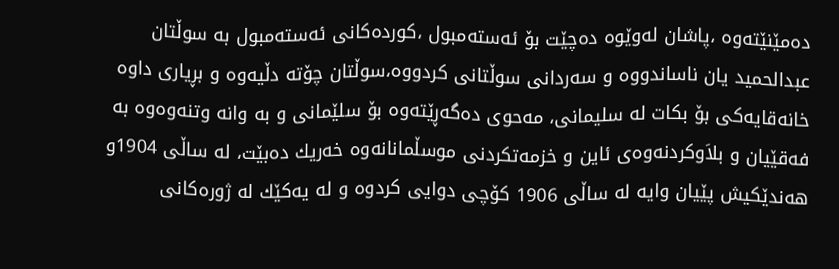ده‌مێنێته‌وه‌ ،پاشان له‌وێوه‌ ده‌چێت بۆ ئه‌سته‌مبول ،كورده‌كانی‌ ئه‌سته‌مبول به‌ سوڵتان عبدالحمید یان ناساندووه‌ ‌و سه‌ردانی‌ سوڵتانی‌ كردووه‌،سوڵتان چۆته‌ دڵیه‌وه‌ و بڕیاری‌ داوه‌ خانه‌قایه‌كی‌ بۆ بكات له‌ سلیمانی‌، مه‌حوی‌ ده‌گه‌ڕێته‌وه‌ بۆ سلێمانی‌ ‌و به‌ وانه‌ وتنه‌وه‌وه‌ به‌ فه‌قێیان ‌و بلاَوكردنه‌وه‌ی‌ ئاین و خزمه‌تكردنی‌ موسڵمانانه‌وه‌ خه‌ریك ده‌بێت، له‌ ساڵی‌ 1904و هه‌ندێكیش پێیان وایه‌ له‌ ساڵی 1906 كۆچی‌ دوایی كردوه‌ ‌و له‌ یه‌كێك له‌ ژوره‌كانی‌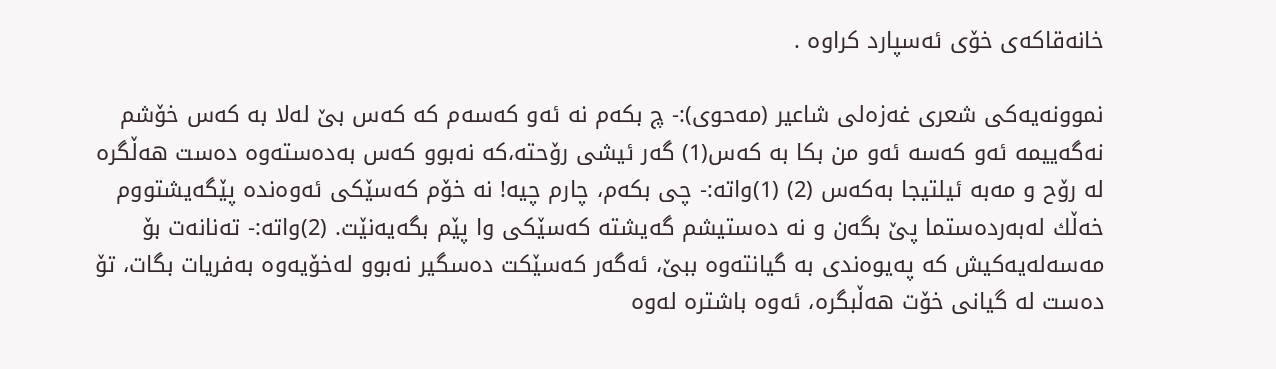خانه‌قاكه‌ی‌ خۆی ئه‌سپارد كراوه‌ .

نموونه‌یه‌كی‌ شعری‌ غه‌زه‌لی شاعیر (مه‌حوی‌):- چ بكه‌م نه‌ ئه‌و كه‌سه‌م كه‌ كه‌س بێ له‌لا به‌ كه‌س خۆشم نه‌گه‌ییمه‌ ئه‌و كه‌سه‌ ئه‌و من بكا به‌ كه‌س(1) گه‌ر ئیشی رۆحته‌،كه‌ نه‌بوو كه‌س به‌ده‌سته‌وه‌ ده‌ست هه‌ڵگره‌ له‌ رۆح و مه‌به‌ ئیلتیجا به‌كه‌س (2) (1)واته‌:- چی‌ بكه‌م، چارم چیه‌! نه‌ خۆم كه‌سێكی‌ ئه‌وه‌نده‌ پێگه‌یشتووم خه‌ڵك له‌به‌رده‌ستما پێ بگه‌ن و نه‌ ده‌ستیشم گه‌یشته‌ كه‌سێكی‌ وا پێم بگه‌یه‌نێت. (2)واته‌:- ته‌نانه‌ت بۆ مه‌سه‌له‌یه‌كیش كه‌ په‌یوه‌ندی به‌ گیانته‌وه‌ ببێ، ئه‌گه‌ر كه‌سێكت ده‌سگیر نه‌بوو له‌خۆیه‌وه‌ به‌فریات بگات، تۆ ده‌ست له‌ گیانی‌ خۆت هه‌ڵبگره‌، ئه‌وه‌ باشتره‌ له‌وه‌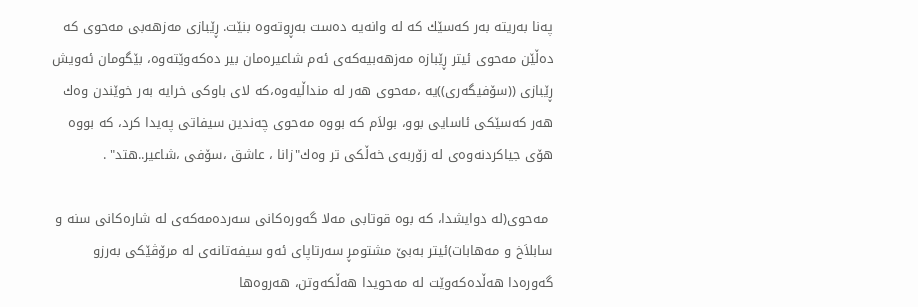په‌نا به‌ریته‌ به‌ر كه‌سێك كه‌ له‌ وانه‌یه‌ ده‌ست به‌ڕوته‌وه‌ بنێت. ڕێبازی‌ مه‌زهه‌بی‌ مه‌حوی‌ كه‌ ده‌ڵێن مه‌حوی‌ ئیتر ڕێبازه‌ مه‌زهه‌بیه‌كه‌ی‌ ئه‌م شاعیره‌مان بیر ده‌كه‌وێته‌وه‌، بێگومان ئه‌ویش ڕێبازی‌ ((سۆفیگه‌ری))یه‌ ،مه‌حوی‌ هه‌ر له‌ منداڵیه‌وه‌،كه‌ لای‌ باوكی‌ خرایه‌ به‌ر خوێندن وه‌ك هه‌ر كه‌سێكی‌ ئاسایی بوو، بولاَم كه‌ بووه‌ مه‌حوی‌ چه‌ندین سیفاتی‌ په‌یدا كرد، كه‌ بووه‌ هۆی جیاكردنه‌وه‌ی‌ له‌ زۆربه‌ی‌ خه‌ڵكی‌ تر وه‌ك"زانا ، عاشق ،سۆفی‌ ،شاعیر..هتد" .

 مه‌حوی‌(له‌ دوایشدا، كه‌ بوه‌ قوتابی‌ مه‌لا گه‌وره‌كانی‌ سه‌رده‌مه‌كه‌ی‌ له‌ شاره‌كانی‌ سنه‌ و سابلاَخ و مه‌هابات)ئیتر به‌بێ مشتومڕ سه‌رتاپای ئه‌و سیفه‌تانه‌ی‌ له‌ مرۆڤێكی‌ به‌رزو گه‌وره‌دا هه‌ڵده‌كه‌وێت له‌ مه‌حویدا هه‌ڵكه‌وتن، هه‌روه‌ها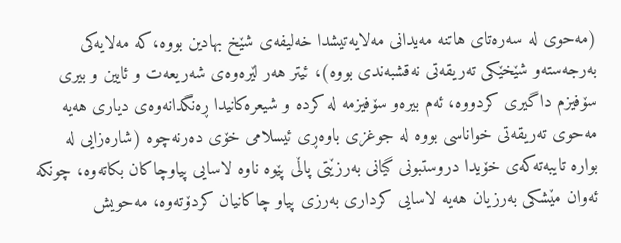(مه‌حوی‌ له‌ سه‌ره‌تای‌ هاتنه‌ مه‌یدانی‌ مه‌لایه‌تیشدا خه‌لیفه‌ی‌ شێخ بهادین بووه‌،كه‌ مه‌لایه‌كی‌ به‌رجه‌سته‌و شێخێكی‌ ته‌ریقه‌تی‌ نه‌قشبه‌ندی‌ بووه‌)، ئیتر هه‌ر لێره‌وه‌ی‌ شه‌ریعه‌ت و ئایین و بیری‌ سۆفیزم داگیری‌ كردووه‌، ئه‌م بیره‌و سۆفیزمه‌ له‌ كرده‌ و شیعره‌كانیدا ڕه‌نگدانه‌وه‌ی‌ دیاری‌ هه‌یه‌ مه‌حوی‌ ته‌ریقه‌تی‌ خواناسی بووه‌ له‌ جوغزی‌ باوه‌ڕی ئیسلامی‌ خۆی ده‌رنه‌چوه‌ (شاره‌زایی له‌ بواره‌ تایبه‌ته‌كه‌ی‌ خۆیدا دروستبونی‌ گیانی‌ به‌رزێتی‌ پاڵی پێوه‌ ناوه‌ لاسایی پیاوچاكان بكاته‌وه‌، چونكه‌ ئه‌وان مێشكی‌ به‌رزیان هه‌یه‌ لاسایی كرداری‌ به‌رزی‌ پیاو چاكانیان كردۆته‌وه‌، مه‌حویش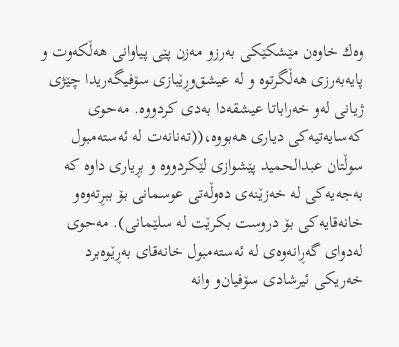وه‌ك خاوه‌ن مێشكێكی‌ به‌رزو مه‌زن پێی پیاوانی‌ هه‌ڵكه‌وت ‌و پایه‌به‌رزی‌ هه‌ڵگرتوه‌ و له‌ عیشق‌وڕێبازی‌ سۆفیگه‌ریدا چێژی‌ ژیانی‌ له‌و خه‌راباتا عیشقه‌دا به‌دی كردووه‌. مه‌حوی كه‌سایه‌تیه‌كی‌ دیاری‌ هه‌بووه‌،((ته‌نانه‌ت له‌ ئه‌سته‌مبول سوڵتان عبدالحمید پێشوازی‌ لێكردووه‌ ‌و بڕیاری داوه‌ كه‌ به‌جه‌یه‌كی‌ له‌ خه‌زێنه‌ی‌ ده‌وڵه‌تی‌ عوسمانی‌ بۆ ببڕته‌وه‌و خانه‌قایه‌كی‌ بۆ دروست بكرێت له‌ سلێمانی‌). مه‌حوی له‌دوای گه‌ڕانه‌وه‌ی‌ له‌ ئه‌سته‌مبول خانه‌قای به‌ڕێوه‌برد خه‌ریكی‌ ئیرشادی سۆفیان‌و وانه‌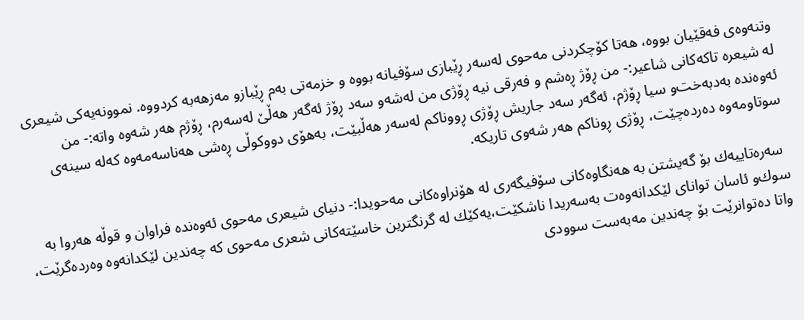وتنه‌وه‌ی‌ فه‌قێیان بووه‌، هه‌تا كۆچكردنی‌ مه‌حوی‌ له‌سه‌ر ڕێبازی‌ سۆفیانه‌ بووه‌ و خزمه‌تی‌ به‌م ڕێبازو مه‌زهه‌به‌ كردووه‌. نموونه‌یه‌كی‌ شیعری‌ له‌ شیعره‌ تاكه‌كانی‌ شاعیر:- من ڕۆژ ڕه‌شم و فه‌رقی‌ نیه‌ ڕۆژی من له‌شه‌و سه‌د ڕۆژ ئه‌گه‌ر هه‌ڵێ له‌سه‌رم، ڕۆژم هه‌ر شه‌وه‌ واته‌:- من ئه‌وه‌نده‌ به‌دبه‌خت‌و سیا ڕۆژم، ئه‌گه‌ر سه‌د جاریش ڕۆژی‌ ڕووناكم له‌سه‌ر هه‌ڵبێت، به‌هۆی دووكوڵی ڕه‌شی هه‌ناسه‌مه‌وه‌ كه‌له‌ سینه‌ی‌ سوتاومه‌وه‌ ده‌رده‌چێت، ڕۆژی ڕوناكم هه‌ر شه‌وی‌ تاریكه‌.

 سه‌ره‌تاییه‌ك بۆ گه‌یشتن به‌ هه‌نگاوه‌كانی‌ سۆفیگه‌ری‌ له‌ هۆنراوه‌كانی‌ مه‌حویدا:- دنیای شیعری مه‌حوی ئه‌وه‌نده‌ فراوان و قوڵه‌ هه‌روا به‌ سوك‌و ئاسان توانای‌ لێكدانه‌وه‌ت به‌سه‌ریدا ناشكێت،یه‌كێك له‌ گرنگترین خاسێته‌كانی‌ شعری‌ مه‌حوی‌ كه‌ چه‌ندین لێكدانه‌وه‌ وه‌رده‌گرێت، واتا ده‌توانرێت بۆ چه‌ندین مه‌به‌ست سوودی‌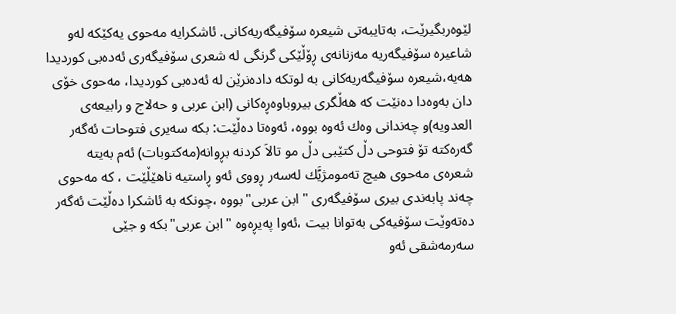لێوه‌ربگیرێت، به‌تایبه‌تی‌ شیعره‌ سۆفیگه‌ریه‌كانی‌. ئاشكرایه‌ مه‌حوی‌ یه‌كێكه‌ له‌و شاعیره‌ سۆفیگه‌ریه‌ مه‌زنانه‌ی‌ ڕۆڵێكی‌ گرنگی‌ له‌ شعری سۆفیگه‌ری‌ ئه‌ده‌بی‌ كوردیدا هه‌یه‌،شیعره‌ سۆفیگه‌ریه‌كانی‌ به‌ لوتكه‌ داده‌نرێن له‌ ئه‌ده‌بی كوردیدا، مه‌حوی خۆی دان به‌وه‌دا ده‌نێت كه‌ هه‌ڵگری‌ بیروباوه‌ڕه‌كانی‌ (ابن عربی ‌و حه‌لاج ‌و رابیعه‌ی‌ العدویه‌)و چه‌ندانی‌ وه‌ك ئه‌وه‌ بووه‌، ئه‌وه‌تا ده‌ڵێت: بكه‌ سه‌یری‌ فتوحات ئه‌گه‌ر گه‌ره‌كته‌ تۆ فتوحی دڵ كتێبی‌ دڵ مو تالاَ كردنه‌ بڕوانه‌(مه‌كتوبات) ئه‌م به‌یته‌ شعره‌ی‌ مه‌حوی‌ هیچ ته‌مومژیًَك له‌سه‌ر ڕووی‌ ئه‌و ڕاستیه‌ ناهێڵێت ، كه‌ مه‌حوی‌ چه‌ند پابه‌ندی‌ بیری‌ سۆفیگه‌ری‌ "ابن عربی‌"بووه‌ ،چونكه‌ به‌ ئاشكرا ده‌ڵێت ئه‌گه‌ر ده‌ته‌وێت سۆفیه‌كی‌ به‌توانا بیت ،ئه‌وا په‌یڕه‌وه‌ "ابن عربی"بكه‌ ‌و جێی سه‌رمه‌شقی‌ ئه‌و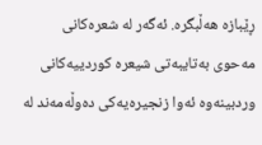ڕێبازه‌ هه‌ڵبگره‌. ئه‌گه‌ر له‌ شعره‌كانی‌ مه‌حوی‌ به‌تایبه‌تی‌ شیعره‌ كوردییه‌كانی‌ وردبینه‌وه‌ ئه‌وا زنجیره‌یه‌كی‌ ده‌وڵه‌مه‌ند له‌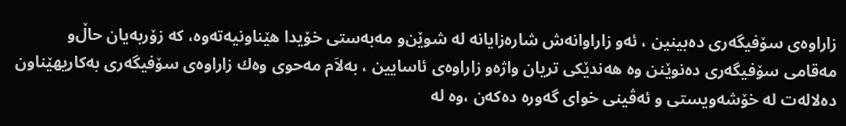زاراوه‌ی‌ سۆفیگه‌ری‌ ده‌بینین ، ئه‌و زاراوانه‌ش شاره‌زایانه‌ له‌ شوێن‌و مه‌به‌ستی‌ خۆیدا هێناونیه‌ته‌وه‌، كه‌ زۆربه‌یان حاڵ‌و مه‌قامی سۆفیگه‌ری‌ ده‌نوێنن وه‌ هه‌ندێكی‌ تریان واژه‌و زاراوه‌ی‌ ئاسایین ، به‌لاَم مه‌حوی‌ وه‌ك زاراوه‌ی‌ سۆفیگه‌ری‌ به‌كاریهێناون ده‌لاله‌ت له‌ خۆشه‌ویستی و ئه‌ڤینی‌ خوای‌ گه‌وره‌ ده‌كه‌ن ،وه‌ له‌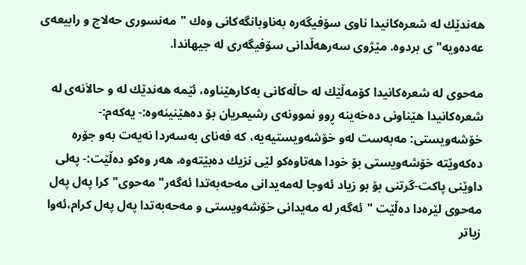هه‌ندێك له‌ شعره‌كانیدا ناوی‌ سۆفیگه‌ره‌ به‌ناوبانگه‌كانی‌ وه‌ك "مه‌نسوری حه‌لاج ‌و رابیعه‌ی‌ عه‌ده‌ویه‌" ی بردوه‌. مێژوی سه‌رهه‌ڵدانی‌ سۆفیگه‌ری‌ له‌ جیهاندا.

مه‌حوی‌ له‌ شعره‌كانیدا كۆمه‌ڵێك له‌ حاڵه‌كانی به‌كارهێناوه‌، ئێمه‌ هه‌ندێك له‌ و حالاَنه‌ی‌ له‌ شعره‌كانیدا هێناونی‌ ده‌خه‌ینه‌ ڕوو نموونه‌ی‌ رشیعریان بۆ ده‌هێنینه‌وه‌:- یه‌كه‌م:- خۆشه‌ویستی‌: مه‌به‌ست له‌و خۆشه‌ویستیه‌یه‌، كه‌ فه‌نای به‌سه‌ردا نه‌یه‌ت به‌و جۆره‌ ده‌كه‌وێته‌ خۆشه‌ویستی‌ بۆ خودا هه‌تاوه‌كو لێی نزیك ده‌بێته‌وه‌، هه‌ر وه‌كو ده‌ڵێت:- په‌لی داوێنی‌ پاكت-گرتنی‌ بۆ بو زیاد ئه‌وجا له‌مه‌یدانی‌ مه‌حه‌به‌تدا ئه‌گه‌ر"مه‌حوی‌" كرا په‌ل په‌ل مه‌حوی‌ لێره‌دا ده‌ڵێت "ئه‌گه‌ر له‌ مه‌یدانی‌ خۆشه‌ویستی‌ و مه‌حه‌به‌تدا په‌ل په‌ل كرام،ئه‌وا زیاتر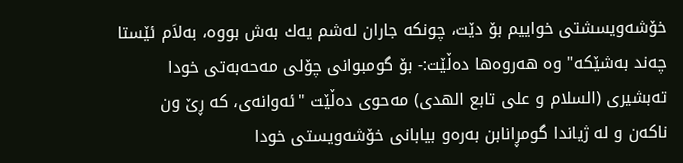خۆشه‌ویسشتی‌ خواییم بۆ دێت، چونكه‌ جاران له‌شم یه‌ك به‌ش بووه‌، به‌لاَم ئێستا چه‌ند به‌شێكه‌" وه‌ هه‌روه‌ها ده‌ڵێت:- بۆ گومبوانی‌ چۆلی مه‌حه‌به‌تی‌ خودا ته‌بشیری‌ (السلام و علی تابع الهدی) مه‌حوی‌ ده‌ڵێت "ئه‌وانه‌ی‌، كه‌ ڕێ ون ناكه‌ن ‌و له‌ ژیاندا گومڕانابن به‌ره‌و بیابانی‌ خۆشه‌ویستی‌ خودا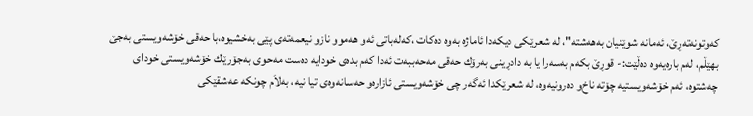كه‌وتونه‌ته‌ڕێ، ئه‌مانه‌ شوێنیان به‌هه‌شته‌"، له‌ شعرێكی‌ دیكه‌دا ئاماژه‌ به‌وه‌ ده‌كات ،كه‌له‌باتی‌ ئه‌و هه‌موو ناز‌و نیعمه‌ته‌ی‌ پێی به‌خشیوه‌،با حه‌قی‌ خۆشه‌ویستی‌ به‌جێ بهێڵم، له‌م باره‌یه‌وه‌ ده‌ڵێت:- قوڕێ بكه‌م به‌سه‌را یا به‌ دادڕینی به‌رۆك حه‌قی‌ مه‌حه‌ببه‌ت ئه‌دا كه‌م بده‌ی خودایه‌ ده‌ست مه‌حوی‌ به‌جۆرێك خۆشه‌ویستی‌ خودای‌ چه‌شتوه‌، ئه‌م خۆشه‌ویستیه‌ چۆته‌ ناخ‌و ده‌رونیه‌وه‌، له‌ شعرێكدا ئه‌گه‌ر چی‌ خۆشه‌ویستی‌ ئازاره‌و حه‌سانه‌وه‌ی‌ تیا نیه‌، به‌لاَم چونكه‌ عه‌شقێكی‌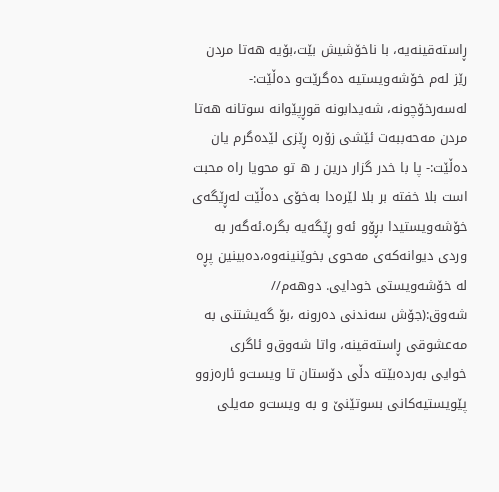ڕاسته‌قینه‌یه‌، با ناخۆشیش بێت،بۆیه‌ هه‌تا مردن رێز له‌م خۆشه‌ویستیه‌ ده‌گرێت‌و ده‌ڵێت:- له‌سه‌رخۆچونه‌، شه‌یدابونه‌ قوڕپێوانه‌ سوتانه‌ هه‌تا مردن مه‌حه‌ببه‌ت ئێشی زۆره‌ ڕێزی لێده‌گرم یان ده‌ڵێت:- پا با خدر گزار درین ر ه تو محویا راه‌ محبت است بلا خفته‌ بر بلا لێره‌دا به‌خۆی ده‌ڵێت له‌ڕێگه‌ی‌ خۆشه‌ویستیدا بڕۆ‌و ئه‌و ڕێگه‌یه‌ بگره‌.ئه‌گه‌ر به‌ وردی‌ دیوانه‌كه‌ی‌ مه‌حوی‌ بخوێنینه‌وه‌،ده‌بینین پڕه‌ له‌ خۆشه‌ویستی‌ خودایی. دوهه‌م// شه‌وق:(جۆش سه‌ندنی‌ ده‌رونه‌ ،بۆ گه‌یشتنی‌ به‌ مه‌عشوقی ڕاسته‌قینه‌، واتا شه‌وق‌و ئاگری‌ خوایی به‌رده‌بێته‌ دڵی دۆستان تا ویست‌و ئاره‌زوو پێویستیه‌كانی‌ بسوتێنێ ‌و به‌ ویست‌و مه‌یلی‌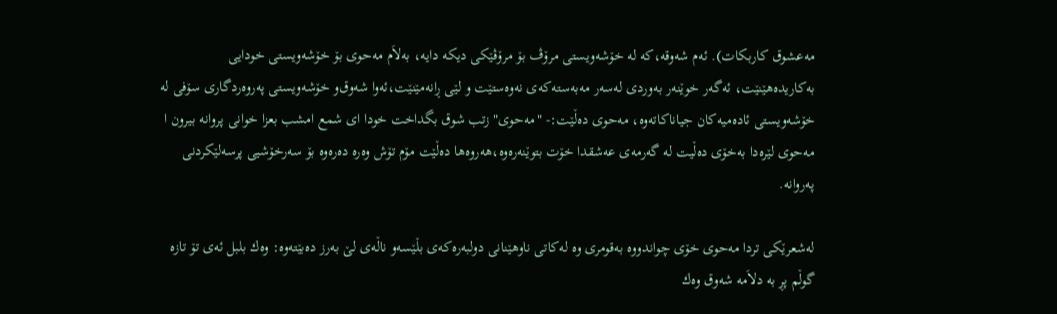مه‌عشوق كاربكات). ئه‌م شه‌وقه‌،كه‌ له‌ خۆشه‌ویستی‌ مرۆڤ بۆ مرۆڤێكی‌ دیكه‌ دایه‌، به‌لاَم مه‌حوی‌ بۆ خۆشه‌ویستی‌ خودایی به‌كاریده‌هێنێت، ئه‌گه‌ر خوێنه‌ر به‌وردی له‌سه‌ر مه‌به‌سته‌كه‌ی‌ نه‌وه‌ستێت ‌و لێی ڕانه‌مێنێت،ئه‌وا شه‌وق‌و خۆشه‌ویستی‌ په‌روه‌ردگاری‌ سۆفی‌ له‌ خۆشه‌ویستی‌ ئاده‌میه‌كان جیاناكاته‌وه‌، مه‌حوی‌ ده‌ڵێت:- "مه‌حوی‌" زتب شوق بگداخت خودا ای شمع امشب بعزا خوانی پروانه بیرون ا مه‌حوی‌ لێره‌دا به‌خۆی ده‌ڵیت له‌ گه‌رمه‌ی‌ عه‌شقدا خۆت بتوێنه‌ره‌وه‌،هه‌روه‌ها ده‌ڵێت مۆم تۆش وه‌ره‌ ده‌ره‌وه‌ بۆ سه‌رخۆشیی پرسه‌لێكردنی‌ په‌روانه‌.

له‌شعرێكی‌ تردا مه‌حوی‌ خۆی چواندووه‌ به‌قومری‌ وه‌ له‌كاتی‌ ناوهێنانی‌ دولبه‌ره‌كه‌ی‌ بڵێسه‌و ناڵه‌ی‌ لێ به‌رز ده‌بێته‌وه‌: وه‌ك بلبل ئه‌ی‌ تۆ تازه‌ گوڵم پڕ به‌ دلاَمه‌ شه‌وق وه‌ك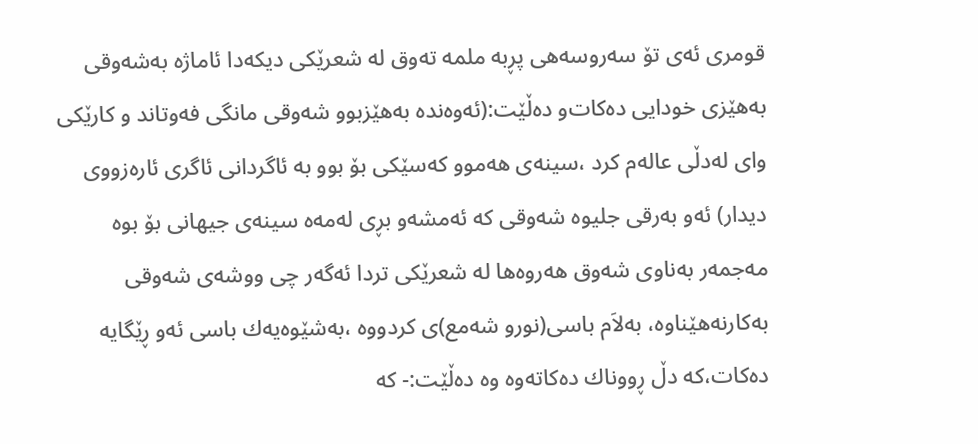قومری‌ ئه‌ی‌ تۆ سه‌روسه‌هی‌ پڕبه‌ ملمه‌ ته‌وق له‌ شعرێكی‌ دیكه‌دا ئاماژه‌ به‌شه‌وقی به‌هێزی‌ خودایی ده‌كات‌و ده‌ڵێت:(ئه‌وه‌نده‌ به‌هێزبوو شه‌وقی‌ مانگی‌ فه‌وتاند و كارێكی‌ وای‌ له‌دڵی‌ عاله‌م كرد ،سینه‌ی‌ هه‌موو كه‌سێكی‌ بۆ بوو به‌ ئاگردانی‌ ئاگری‌ ئاره‌زووی‌ دیدار) ئه‌و به‌رقی‌ جلیوه‌ شه‌وقی‌ كه‌ ئه‌مشه‌و بڕی له‌مه‌ه سینه‌ی‌ جیهانی‌ بۆ بوه‌ مه‌جمه‌ر به‌ناوی‌ شه‌وق هه‌روه‌ها له‌ شعرێكی‌ تردا ئه‌گه‌ر چی‌ ووشه‌ی‌ شه‌وقی‌ به‌كارنه‌هێناوه‌، به‌لاَم باسی(نور‌و شه‌مع)ی‌ كردووه‌ ،به‌شێوه‌یه‌ك باسی ئه‌و ڕێگایه‌ ده‌كات،كه‌ دڵ ڕووناك ده‌كاته‌وه‌ وه‌ ده‌ڵێت:- كه‌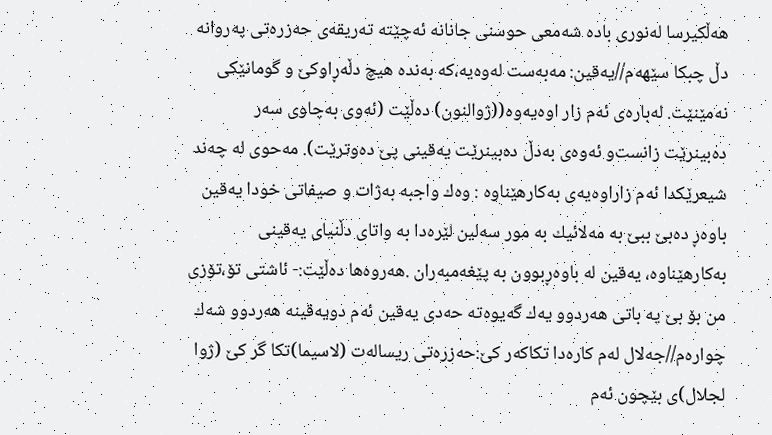هه‌ڵكیرسا له‌نوری‌ باده‌ شه‌معی حوسنی‌ جانانه‌ ئه‌چێته‌ ته‌ریقه‌ی‌ حه‌زره‌تی‌ په‌روانه‌ دڵ چبكا سێهه‌م//یه‌قین: مه‌به‌ست له‌وه‌یه‌،كه‌ به‌نده‌ هیچ دڵه‌ڕاوكێ و گومانێكی‌ نه‌مێنێت. له‌باره‌ی‌ ئه‌م زار اوه‌یه‌وه‌((ژوالنون) ده‌ڵێت (ئه‌وی‌ به‌چاوی‌ سه‌ر ده‌بینرێت زانست‌و ئه‌وه‌ی‌ به‌دڵ ده‌بینرێت یه‌قینی‌ پێ ده‌وترێت). مه‌حوی‌ له‌ چه‌ند شیعرێكدا ئه‌م زاراوه‌یه‌ی‌ به‌كارهێناوه‌ : وه‌ك واجبه‌ به‌ژات و صیفاتی‌ خودا یه‌قین باوه‌ڕ ده‌بێ ببێ به‌ مه‌لائیك به‌ مور سه‌لین لێره‌دا به‌ واتای دڵنیای یه‌قینی‌ به‌كارهێناوه‌، یه‌قین له‌ باوه‌ڕبوون به‌ پێغه‌مبه‌ران .هه‌روه‌ها ده‌ڵێت:- ئاشتی‌ تۆ،تۆزی‌ من بۆ بێ په باتی‌ هه‌ردوو یه‌ك گه‌یوه‌ته‌ حه‌دی‌ یه‌قین ئه‌م دویه‌قینه‌ هه‌ردوو شه‌ك چواره‌م//جه‌لال له‌م كاره‌دا تكاكه‌ر كێ:حه‌زره‌تی‌ ریساله‌ت (لاسیما)تكا گر كێ (ژوا لجلال)ی بێچون ئه‌م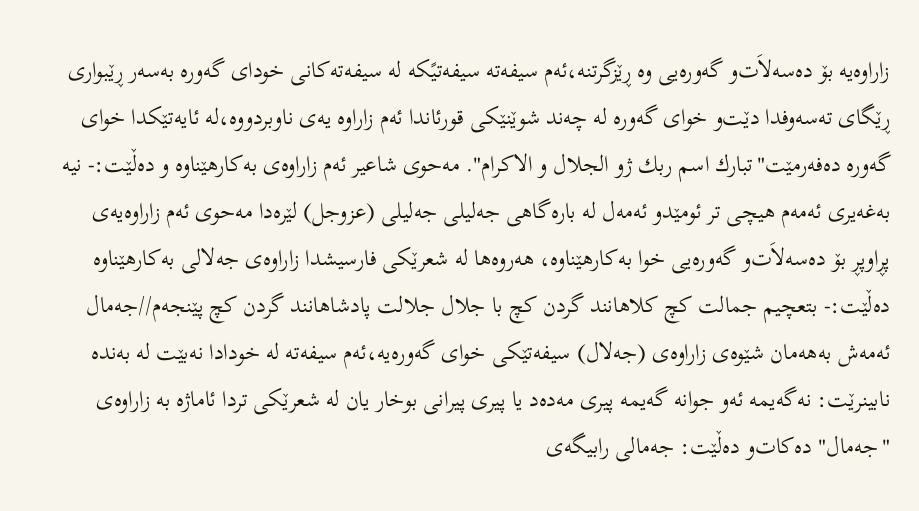زاراوه‌یه‌ بۆ ده‌سه‌لاَت‌و گه‌وره‌یی وه‌ ڕێزگرتنه‌،ئه‌م سیفه‌ته‌ سیفه‌تیًكه‌ له‌ سیفه‌ته‌كانی‌ خودای‌ گه‌وره‌ به‌سه‌ر ڕێبواری‌ ڕێگای ته‌سه‌وفدا دێت‌و خوای‌ گه‌وره‌ له‌ چه‌ند شوێنێكی‌ قورئاندا ئه‌م زاراوه‌ یه‌ی‌ ناوبردووه‌،له‌ ئایه‌تێكدا خوای گه‌وره‌ ده‌فه‌رمێت"تبارك اسم ربك ژو الجلال ‌و الاكرام". مه‌حوی‌ شاعیر ئه‌م زاراوه‌ی‌ به‌كارهێناوه‌ و ده‌ڵێت:- نیه‌ به‌غه‌یری‌ ئه‌مه‌م هیچی‌ تر ئومێدو ئه‌مه‌ل له‌ باره‌گاهی‌ جه‌لیلی جه‌لیلی (عزوجل) لێره‌دا مه‌حوی‌ ئه‌م زاراوه‌یه‌ی‌ پڕاوپڕ بۆ ده‌سه‌لاَت‌و گه‌وره‌یی خوا به‌كارهێناوه‌، هه‌روه‌ها له‌ شعرێكی‌ فارسیشدا زاراوه‌ی‌ جه‌لالی‌ به‌كارهێناوه‌ ده‌ڵێت:- بتعچیم جمالت كچ كلاهانند گردن كچ با جلال جلالت پادشاهانند گردن كچ پێنجه‌م//جه‌مال ئه‌مه‌ش به‌هه‌مان شێوه‌ی‌ زاراوه‌ی‌ (جه‌لال) سیفه‌تێكی‌ خوای‌ گه‌وره‌یه‌،ئه‌م سیفه‌ته‌ له‌ خودادا نه‌بێت له‌ به‌نده‌ نابینرێت: نه‌گه‌یمه‌ ئه‌و جوانه‌ گه‌یمه‌ پیری‌ مه‌ده‌د یا پیری‌ پیرانی‌ بوخار یان له‌ شعرێكی‌ تردا ئاماژه‌ به‌ زاراوه‌ی‌ "جه‌مال" ده‌كات‌و ده‌ڵێت: جه‌مالی‌ رابیگه‌ی‌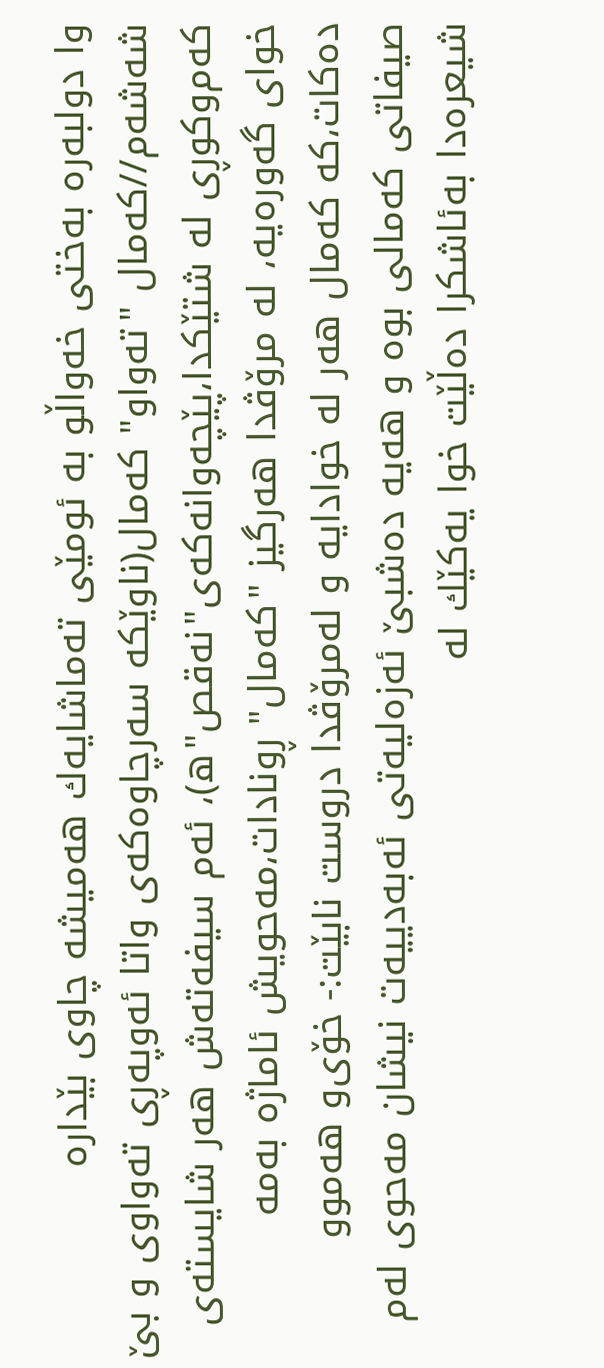وا دولبه‌ره‌ به‌ختی‌ خه‌واڵو به‌ ئومێی ته‌ماشایه‌ك هه‌میشه‌ چاوی‌ بێداره‌ شه‌شه‌م//كه‌مال "ته‌واو" كه‌مال(ناوێكه‌ سه‌رچاوه‌كه‌ی‌ واتا ئه‌وپه‌ڕی ته‌واوی‌ و بێ كه‌م‌وكوڕی له‌ شتێكدا،پێچه‌وانه‌كه‌ی‌"نه‌قص"ه‌)، ئه‌م سیفه‌ته‌ش هه‌ر شایسته‌ی‌ خوای‌ گه‌وره‌یه‌، له‌ مرۆڤدا هه‌رگیز "كه‌مال" ڕونادات،مه‌حویش ئاماژه‌ به‌مه‌ ده‌كات،كه‌ كه‌مال هه‌ر له‌ خوادایه‌ و له‌مرۆڤدا دروست نابێت:- خۆی‌و هه‌موو صیفاتی‌ كه‌مالی بوه‌ و هه‌یه‌ ده‌شبێ ئه‌زه‌لیه‌تی‌ ئه‌به‌دییه‌ت نیشان مه‌حوی‌ له‌م شیعره‌دا به‌ئاشكرا ده‌ڵێت خوا یه‌كێك له‌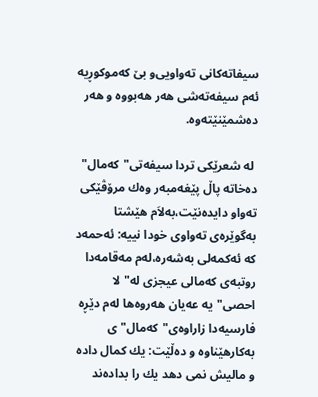سیفاته‌كانی‌ ته‌واویی‌و بێ كه‌موكوڕیه‌ ئه‌م سیفه‌ته‌شی هه‌ر هه‌بووه‌ و هه‌ر ده‌شمێنێته‌وه‌.

 له‌ شعرێكی‌ تردا سیفه‌تی‌"كه‌مال" ده‌خاته‌ پاڵ پێغه‌مبه‌ر وه‌ك مرۆڤێكی‌ ته‌واو دایده‌نێت،به‌لاَم هێشتا به‌گوێره‌ی‌ ته‌واوی‌ خودا نییه‌: ئه‌حمه‌د كه‌ ئه‌كمه‌لی به‌شه‌ره‌،له‌م مه‌قامه‌دا روتبه‌ی‌ كه‌مالی‌ عیجزی‌ له‌"لا احصی"یه‌ عه‌یان هه‌روه‌ها له‌م دێڕه‌ فارسیه‌دا زاراوه‌ی‌"كه‌مال" ی‌ به‌كارهێناوه‌ و ده‌ڵێت: یك كمال داده‌ و مالیش نمی‌ دهد یك را بداده‌ند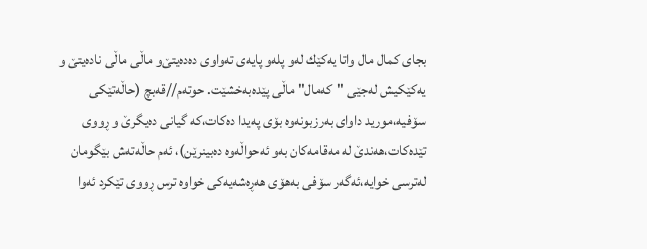بجای‌ كمال مال واتا یه‌كێك له‌و پله‌و پایه‌ی‌ ته‌واوی‌ ده‌ده‌یتێ‌و ماڵی ماڵی ناده‌یتێ ‌و یه‌كێكیش له‌جێی "كه‌مال" ماڵی پێده‌به‌خشێت. حوته‌م//قه‌بچ (حاڵه‌تێكی‌ سۆفیه‌،مورید داوای‌ به‌رزبونه‌وه‌ بۆی په‌یدا ده‌كات،كه‌ گیانی‌ ده‌یگرێ‌ و ڕووی تێده‌كات،هه‌ندێ له‌ مه‌قامه‌كان به‌و ئه‌حواڵه‌وه‌ ده‌بینرێن)، ئه‌م حاڵه‌ته‌ش بێگومان له‌ترسی خوایه‌،ئه‌گه‌ر سۆفی‌ به‌هۆی هه‌ڕه‌شه‌یه‌كی‌ خواوه‌ ترس ڕووی‌ تێكرد ئه‌وا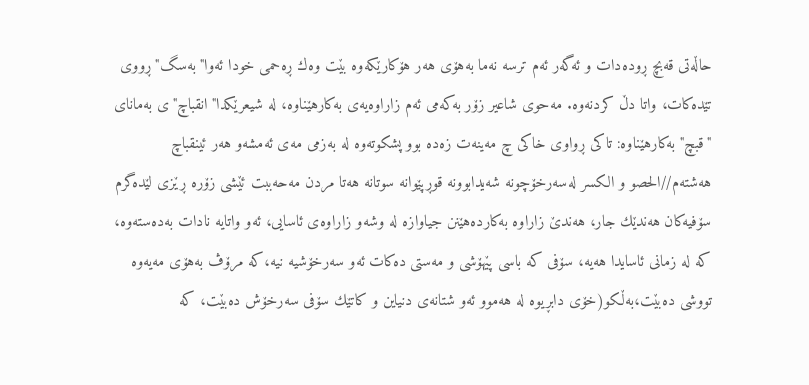حاڵه‌تی‌ قه‌بچ ڕوده‌دات و ئه‌گه‌ر ئه‌م ترسه‌ نه‌ما به‌هۆی هه‌ر هۆكارێكه‌وه‌ بێت وه‌ك ڕه‌حمی‌ خودا ئه‌وا"به‌سگ"ڕووی‌ تێده‌كات، واتا دڵ كردنه‌وه‌. مه‌حوی‌ شاعیر زۆر به‌كه‌می‌ ئه‌م زاراوه‌یه‌ی‌ به‌كارهێناوه‌، له‌ شیعرێكدا"انقباچ"ی‌ به‌مانای‌ "قبچ" به‌كارهێناوه‌: تاكی‌ ڕواوی‌ خاكی‌ چ مه‌ینه‌ت زه‌ده‌ بوو پشكوته‌وه‌ له‌ به‌زمی‌ مه‌ی‌ ئه‌مشه‌و هه‌ر ئینقباچ هه‌شته‌م//الحصو و الكسر له‌سه‌رخۆچونه‌ شه‌یدابوونه‌ قوڕپێوانه‌ سوتانه‌ هه‌تا مردن مه‌حه‌ببت ئێشی زۆره‌ ڕێزی‌ لێده‌گرم سۆفیه‌كان هه‌ندێك جار، هه‌ندێ زاراوه‌ به‌كارده‌هێنن جیاوازه‌ له‌ وشه‌و زاراوه‌ی‌ ئاسایی، ئه‌و واتایه‌ نادات به‌ده‌سته‌وه‌، كه‌ له‌ زمانی‌ ئاسایدا هه‌یه‌، سۆفی‌ كه‌ باسی پێهۆشی‌ و مه‌ستی‌ ده‌كات ئه‌و سه‌رخۆشیه‌ نیه‌،كه‌ مرۆڤ به‌هۆی مه‌یه‌وه‌ تووشی ده‌بێت،به‌ڵكو(خۆی‌ دابڕیوه‌ له‌ هه‌موو ئه‌و شتانه‌ی‌ دنیاین و كاتێك سۆفی‌ سه‌رخۆش ده‌بێت، كه‌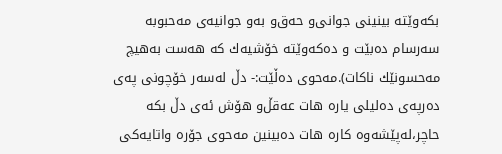بكه‌وێته‌ بینینی‌ جوانی‌و حه‌ق‌و به‌و جوانیه‌ی‌ مه‌حبوبه‌ سه‌رسام ده‌بێت و ده‌كه‌وێته‌ خۆشیه‌ك كه‌ هه‌ست به‌هیچ مه‌حسونێك ناكات).مه‌حوی‌ ده‌ڵێت:- دڵ له‌سه‌ر خۆچونی‌ په‌ی‌ ده‌رپه‌ی‌ ده‌لیلی‌ یاره‌ هات عه‌قڵ‌و هۆش ئه‌ی‌ دڵ بكه‌ حاچر،له‌پێشه‌وه‌ كاره‌ هات ده‌بینین مه‌حوی‌ جۆره‌ واتایه‌كی‌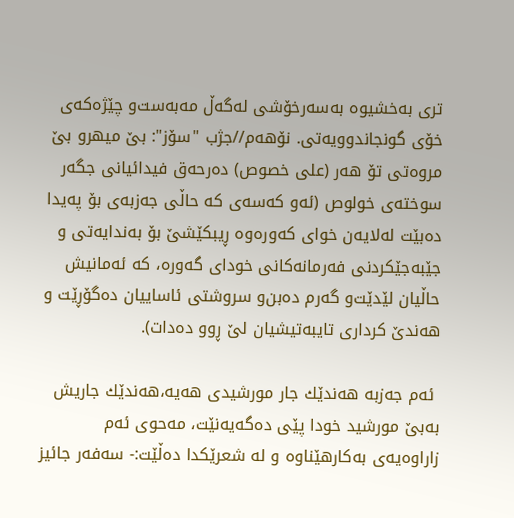تری به‌خشیوه‌ به‌سه‌رخۆشی له‌گه‌ڵ مه‌به‌ست‌و چێژه‌كه‌ی‌ خۆی‌ گونجاندوویه‌تی‌. نۆهه‌م//جژب "سۆز": بێ میهرو بێ مروه‌تی‌ تۆ هه‌ر (علی خصوص) ده‌رحه‌ق فیدائیانی‌ جگه‌ر سوخته‌ی‌ خولوص (ئه‌و كه‌سه‌ی‌ كه‌ حاڵی جه‌زبه‌ی‌ بۆ په‌یدا ده‌بێت له‌لایه‌ن خوای‌ كه‌وره‌وه‌ ڕیبكێشێ بۆ به‌ندایه‌تی‌ ‌و جێبه‌جێكردنی‌ فه‌رمانه‌كانی‌ خودای‌ گه‌وره‌، كه‌ ئه‌مانیش حاڵیان لێدێت‌و گه‌رم ده‌بن‌و سروشتی‌ ئاساییان ده‌گۆڕێت ‌و هه‌ندێ كرداری‌ تایبه‌تیشیان لێ ڕوو ده‌دات).

 ئه‌م جه‌زبه‌ هه‌ندێك جار مورشیدی هه‌یه‌،هه‌ندێك جاریش به‌بێ مورشید خودا پێی ده‌گه‌یه‌نێت، مه‌حوی‌ ئه‌م زاراوه‌یه‌ی‌ به‌كارهێناوه‌ و له‌ شعرێكدا ده‌ڵێت:- سه‌فه‌ر جائیز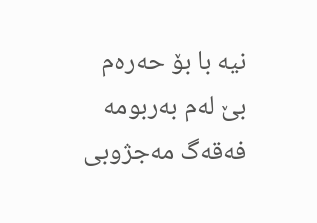نیه‌ با بۆ حه‌ره‌م بێ له‌م به‌ربومه‌ فه‌قه‌گ مه‌جژوبی‌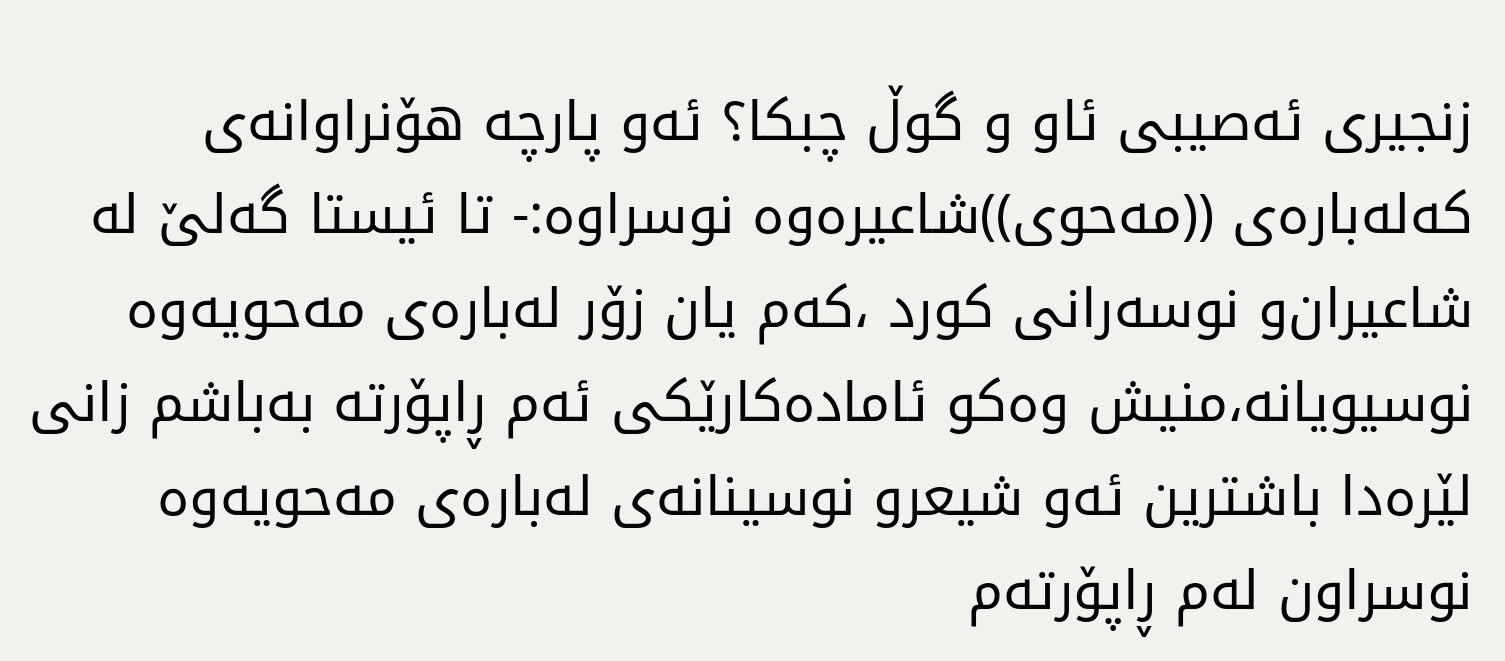زنجیری‌ ئه‌صیبی‌ ئاو ‌و گوڵ چبكا؟ ئه‌و پارچه‌ هۆنراوانه‌ی‌ كه‌له‌باره‌ی‌ ((مه‌حوی‌))شاعیره‌وه‌ نوسراوه‌:- تا ئیستا گه‌لێ له‌ شاعیران‌و نوسه‌رانی‌ كورد ،كه‌م یان زۆر له‌باره‌ی‌ مه‌حویه‌وه‌ نوسیویانه‌،منیش وه‌كو ئاماده‌كارێكی‌ ئه‌م ڕاپۆرته‌ به‌باشم زانی‌ لێره‌دا باشترین ئه‌و شیعرو نوسینانه‌ی‌ له‌باره‌ی‌ مه‌حویه‌وه‌ نوسراون له‌م ڕاپۆرته‌م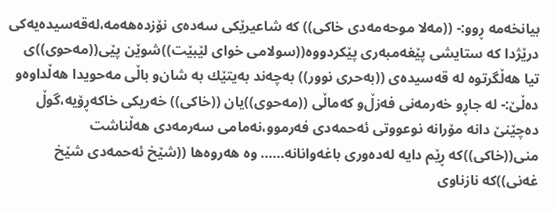بیانخه‌مه‌ ڕوو:- ((مه‌لا موحه‌مه‌دی‌ خاكی‌)) كه‌ شاعیرێكی‌ سه‌ده‌ی‌ نۆزده‌هه‌مه‌،له‌قه‌سیده‌یه‌كی‌ درێژدا كه‌ ستایشی‌ پێغه‌مبه‌ری‌ پێكردووه‌((سولامی‌ خوای‌ لێبێت))شوێن پێی((مه‌حوی‌))ی تیا هه‌ڵگرتوه‌ له‌ قه‌سیده‌ی‌ ((به‌حری‌ نوور)) به‌چه‌ند به‌یتێك به‌ شان‌و باڵی مه‌حویدا هه‌ڵداوه‌‌و ده‌ڵێ:- له‌ جاڕو خه‌رمه‌نی‌ فه‌زڵ‌و كه‌ماڵی ((مه‌حوی‌))یان ((خاكی‌)) خه‌ریكی‌ خاكه‌ڕۆیه‌،گوڵ ده‌چێنێ دانه‌ مۆرانه‌ نوعووتی‌ ئه‌حمه‌دی فه‌رموو،نه‌مامی‌ سه‌رمه‌دی‌ هه‌ڵناشت منی‌((خاكی‌))كه‌ ڕێم دایه‌ له‌ده‌وری‌ باغه‌وانانه‌...... وه‌ هه‌روه‌ها ((شێخ ئه‌حمه‌دی‌ شێخ غه‌نی‌))كه‌ نازناوی‌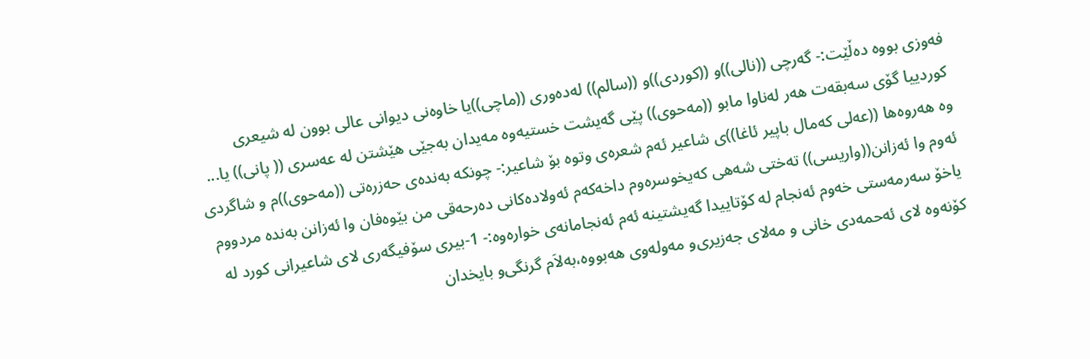فه‌وزی‌ بووه‌ ده‌ڵێت:- گه‌رچی‌ ((نالی))و ((كوردی‌))و ((سالم)) له‌ده‌وری‌ ((ماچی))یا خاوه‌نی‌ دیوانی‌ عالی‌ بوون له‌ شیعری‌ كوردییا گۆی‌ سه‌بقه‌ت هه‌ر له‌ناوا مابو ((مه‌حوی‌)) پێی گه‌یشت خستیه‌وه‌ مه‌یدان به‌جێی هێشتن له‌ عه‌سری‌ (( پانی‌)) یا... وه‌ هه‌روه‌ها ((عه‌لی كه‌مال باپیر ئاغا))ی شاعیر ئه‌م شعره‌ی‌ وتوه‌ بۆ شاعیر:- چونكه‌ به‌نده‌ی‌ حه‌زره‌تی‌ ((مه‌حوی‌))م و شاگردی ئه‌وم وا ئه‌زانن((واریسی‌)) ته‌ختی‌ شه‌هی كه‌یخوسره‌وم داخه‌كه‌م ئه‌ولاده‌كانی‌ ده‌رحه‌قی من بێوه‌فان وا ئه‌زانن به‌نده‌ مردووم یاخۆ سه‌رمه‌ستی‌ خه‌وم ئه‌نجام له‌ كۆتاییدا گه‌یشتینه‌ ئه‌م ئه‌نجامانه‌ی‌ خواره‌وه‌:- 1-بیری‌ سۆفیگه‌ری‌ لای‌ شاعیرانی‌ كورد له‌ كۆنه‌وه‌ لای‌ ئه‌حمه‌دی خانی‌ و مه‌لای‌ جه‌زیری‌‌و مه‌وله‌وی‌ هه‌بووه‌،به‌لاَم گرنگی‌و بایخدان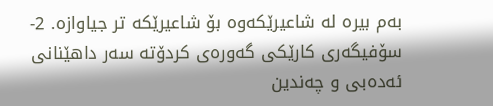به‌م بیره‌ له‌ شاعیرێكه‌وه‌ بۆ شاعیرێكه‌ تر جیاوازه‌. 2- سۆفیگه‌ری‌ كارێكی‌ گه‌وره‌ی‌ كردۆته‌ سه‌ر داهێنانی‌ ئه‌ده‌بی و چه‌ندین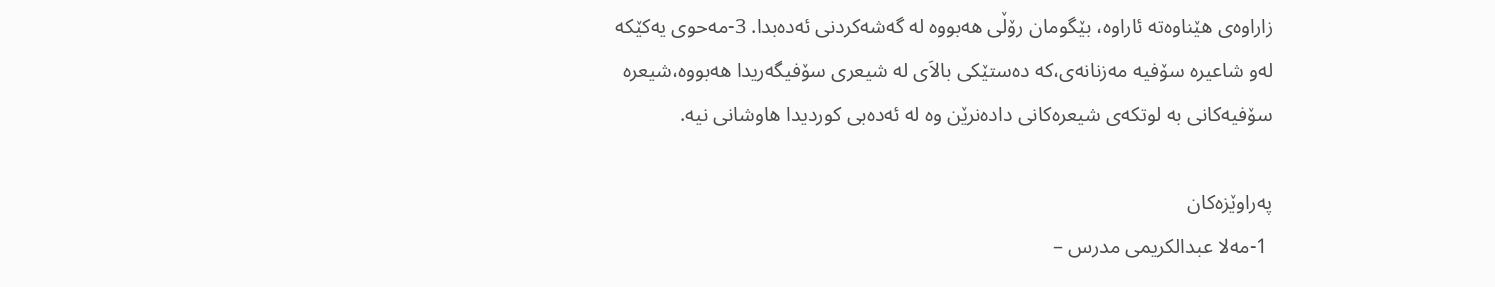زاراوه‌ی‌ هێناوه‌ته‌ ئاراوه‌، بێگومان رۆڵی هه‌بووه‌ له‌ گه‌شه‌كردنی‌ ئه‌ده‌بدا. 3-مه‌حوی یه‌كێكه‌ له‌و شاعیره‌ سۆفیه‌ مه‌زنانه‌ی‌،كه‌ ده‌ستێكی‌ بالاَی له‌ شیعری‌ سۆفیگه‌ریدا هه‌بووه‌،شیعره‌ سۆفیه‌كانی‌ به‌ لوتكه‌ی‌ شیعره‌كانی‌ داده‌نرێن وه‌ له‌ ئه‌ده‌بی كوردیدا هاوشانی‌ نیه‌.

په‌راوێزه‌كان
 1-مه‌لا عبدالكریمی‌ مدرس –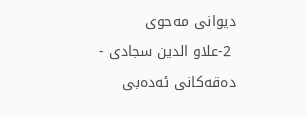دیوانی‌ مه‌حوی‌
 2-علا‌و الدین سجادی - ده‌قه‌كانی‌ ئه‌ده‌بی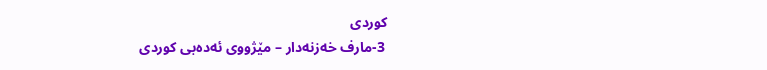كوردی‌
 3-مارف خه‌زنه‌دار – مێژووی‌ ئه‌ده‌بی كوردی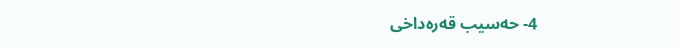4- حه‌سیب قه‌ره‌داخی‌